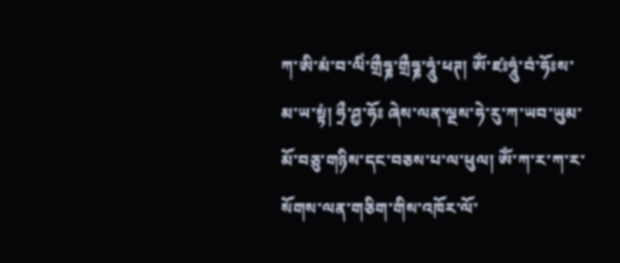ཀ་ཨི་མཾ་བ་ལིཾ་གྲྀཧྞ་གྲྀཧྞ་ཧཱུཾ་ཕཊ། ཨོཾ་ཛཿཧཱུཾ་བཾ་ཧོཿས་མ་ཡ་སྟཾ། ཧྲྀ་ཤྱ་ཧོཿ ཞེས་ལན་ལྔས་ཧེ་རུ་ཀ་ཡབ་ཡུམ་མོ་བཅུ་གཉིས་དང་བཅས་པ་ལ་ཕུལ། ཨོཾ་ཀ་ར་ཀ་ར་སོགས་ལན་གཅིག་གིས་འཁོར་ལོ་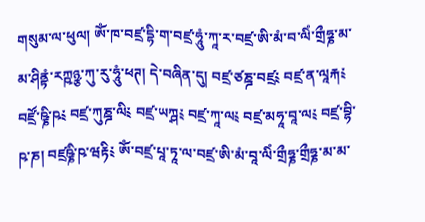གསུམ་ལ་ཕུལ། ཨོཾ་ཁ་བཛྲ་དྷི་ག་བཛྲ་ཧཱུཾ་ཀཱ་ར་བཛྲ་ཨི་མཾ་བ་ལིཾ་གྲྀཧྞ་མ་མ་ཤིནྟཾ་རཀྵཉྩ་ཀུ་རུ་ཧཱུཾ་ཕཊ། དེ་བཞིན་དུ། བཛྲ་ཙཎྜ་བཛྲ༴ བཛྲ་ན་ལཱརྐ༴ བཛྲོ་ཥྞི་ཥ༴ བཛྲ་ཀུཎྜ་ལི༴ བཛྲ་ཡཀྴ༴ བཛྲ་ཀཱ་ལ༴ བཛྲ་མཧཱ་བཱ་ལ༴ བཛྲ་བྷི་ཥ་ཎ། བཛྲཥྞི་ཥ་ཝརྟི༴ ཨོཾ་བཛྲ་པཱ་ཏཱ་ལ་བཛྲ་ཨི་མཾ་བཱ་ལིཾ་གྲྀཧྞ་གྲྀཧྞ་མ་མ་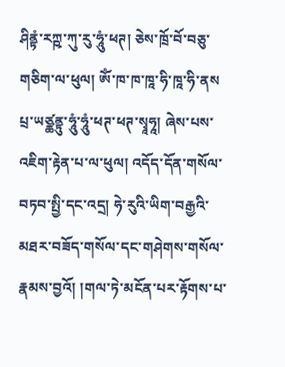ཤིནྟཾ་རཀྵ་ཀུ་རུ་ཧཱུཾ་ཕཊ། ཅེས་ཁྲོ་བོ་བཅུ་གཅིག་ལ་ཕུལ། ཨོཾ་ཁ་ཁ་ཁཱ་ཧི་ཁཱ་ཧི་ནས པྲ་ཡཙྪནྟུ་ཧཱུཾ་ཧཱུཾ་ཕཊ་ཕཊ་སྭཱཧཱ། ཞེས་པས་འཇིག་རྟེན་པ་ལ་ཕུལ། འདོད་དོན་གསོལ་བཏབ་སྤྱི་དང་འདྲ། ཧེ་རུའི་ཡིག་བརྒྱའི་མཐར་བཟོད་གསོལ་དང་གཤེགས་གསོལ་རྣམས་བྱའོ། །གལ་ཏེ་མངོན་པར་རྟོགས་པ་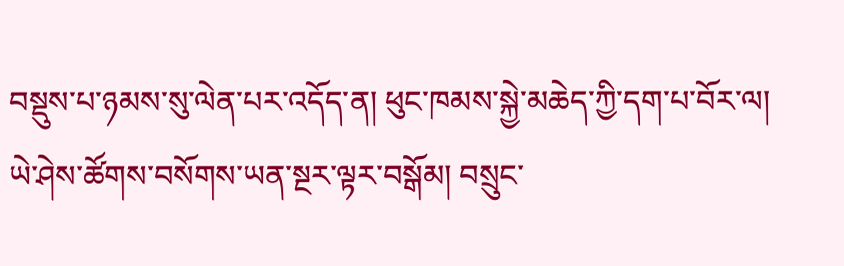བསྡུས་པ་ཉམས་སུ་ལེན་པར་འདོད་ན། ཕུང་ཁམས་སྐྱེ་མཆེད་ཀྱི་དག་པ་བོར་ལ། ཡེ་ཤེས་ཚོགས་བསོགས་ཡན་སྔར་ལྟར་བསྒོམ། བསྲུང་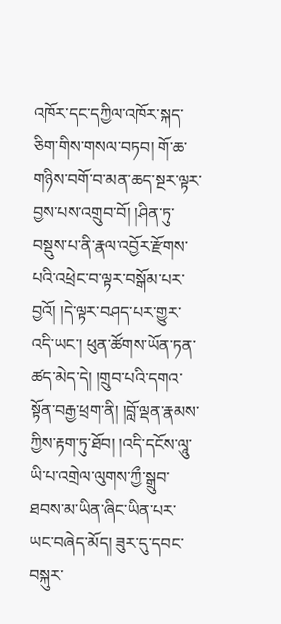འཁོར་དང་དཀྱིལ་འཁོར་སྐད་ཅིག་གིས་གསལ་བཏབ། གོ་ཆ་གཉིས་བགོ་བ་མན་ཆད་སྔར་ལྟར་བྱས་པས་འགྲུབ་བོ། །ཤིན་ཏུ་བསྡུས་པ་ནི་རྣལ་འབྱོར་རྫོགས་པའི་འཕྲེང་བ་ལྟར་བསྒོམ་པར་བྱའོ། །དེ་ལྟར་བཤད་པར་གྱུར་འདི་ཡང་། ཕུན་ཚོགས་ཡོན་ཏན་ཚད་མེད་དེ། །གྲུབ་པའི་དགའ་སྟོན་བརྒྱ་ཕྲག་ནི། །བློ་ལྡན་རྣམས་ཀྱིས་རྟག་ཏུ་ཐོབ། །འདི་དངོས་ལཱུ་ཡི་པ་འགྲེལ་ལུགས་ཀྱྀ་སྒྲུབ་ཐབས་མ་ཡིན་ཞིང་ཡིན་པར་ཡང་བཞེད་མོད། ཟུར་དུ་དབང་བསྐུར་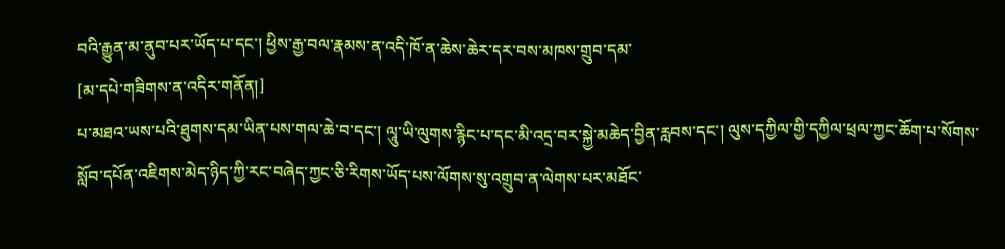བའི་རྒྱུན་མ་ནུབ་པར་ཡོད་པ་དང་། ཕྱིས་རྒྱ་བལ་རྣམས་ན་འདི་ཁོ་ན་ཆེས་ཆེར་དར་བས་མཁས་གྲུབ་དམ་
[མ་དཔེ་གཟིགས་ན་འདིར་གནོན།]
པ་མཐའ་ཡས་པའི་ཐུགས་དམ་ཡིན་པས་གལ་ཆེ་བ་དང་། ལཱུ་ཡི་ལུགས་རྙིང་པ་དང་མི་འདྲ་བར་སྐྱེ་མཆེད་བྱིན་རླབས་དང་། ལུས་དཀྱིལ་གྱི་དཀྱིལ་ཕྲལ་ཀྱང་ཆོག་པ་སོགས་སློབ་དཔོན་འཇིགས་མེད་ཉིད་ཀྱི་རང་བཞེད་ཀྱང་ཅི་རིགས་ཡོད་པས་ལོགས་སུ་འགྲུབ་ན་ལེགས་པར་མཐོང་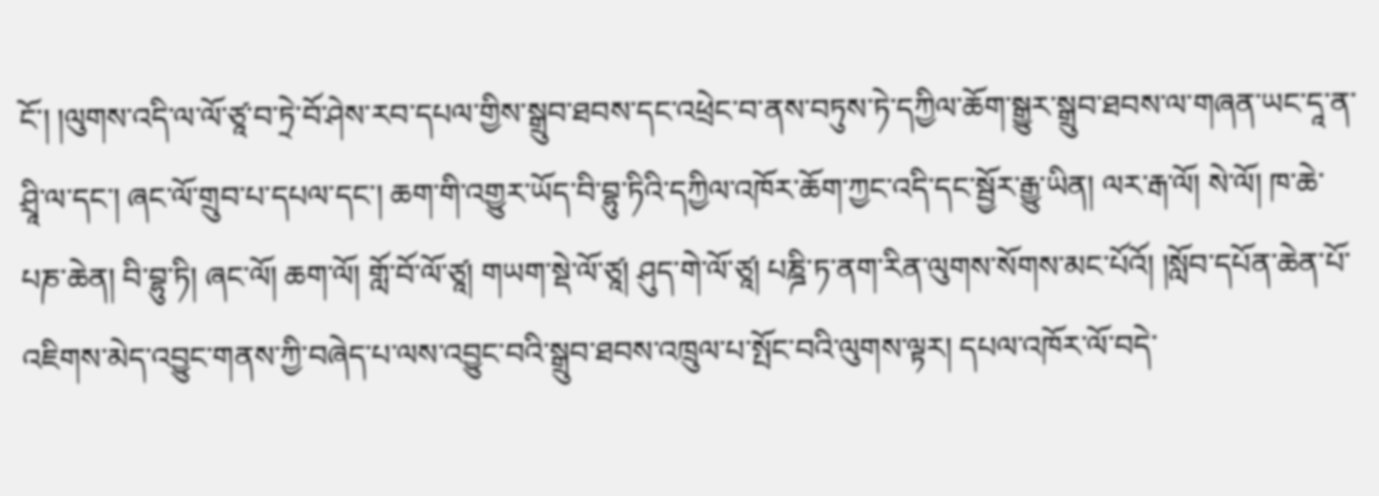ངོ་། །ལུགས་འདི་ལ་ལོ་ཙཱ་བ་ཏྲེ་བོ་ཤེས་རབ་དཔལ་གྱིས་སྒྲུབ་ཐབས་དང་འཕྲེང་བ་ནས་བཏུས་ཏེ་དཀྱིལ་ཆོག་སྒྱུར་སྒྲུབ་ཐབས་ལ་གཞན་ཡང་དཱ་ན་ཤྲཱི་ལ་དང་། ཞང་ལོ་གྲུབ་པ་དཔལ་དང་། ཆག་གི་འགྱུར་ཡོད་བི་བྷུ་ཏིའི་དཀྱིལ་འཁོར་ཆོག་ཀྱང་འདི་དང་སྦྱོར་རྒྱུ་ཡིན། ལར་རྒ་ལོ། སེ་ལོ། ཁ་ཆེ་པཎ་ཆེན། བི་བྷུ་ཏི། ཞང་ལོ། ཆག་ལོ། གློ་བོ་ལོ་ཙཱ། གཡག་སྡེ་ལོ་ཙཱ། ཤུད་གེ་ལོ་ཙཱ། པཎྜི་ཏ་ནག་རིན་ལུགས་སོགས་མང་པོའོ། །སློབ་དཔོན་ཆེན་པོ་འཇིགས་མེད་འབྱུང་གནས་ཀྱི་བཞེད་པ་ལས་འབྱུང་བའི་སྒྲུབ་ཐབས་འཁྲུལ་པ་སྤོང་བའི་ལུགས་ལྟར། དཔལ་འཁོར་ལོ་བདེ་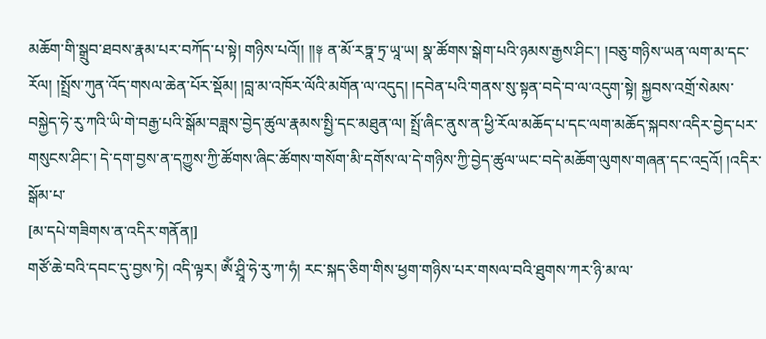མཆོག་གི་སྒྲུབ་ཐབས་རྣམ་པར་བཀོད་པ་སྟེ། གཉིས་པའོ།། །།༈ ན་མོ་རཏྣ་ཏྲ་ཡཱ་ཡ། སྣ་ཚོགས་སྒེག་པའི་ཉམས་རྒྱས་ཤིང་། །བཅུ་གཉིས་ཡན་ལག་མ་དང་རོལ། །སྤྲོས་ཀུན་འོད་གསལ་ཆེན་པོར་སྡོམ། །བླ་མ་འཁོར་ལོའི་མགོན་ལ་འདུད། །དབེན་པའི་གནས་སུ་སྟན་བདེ་བ་ལ་འདུག་སྟེ། སྐྱབས་འགྲོ་སེམས་བསྐྱེད་ཧེ་རུ་ཀའི་ཡི་གེ་བརྒྱ་པའི་སྒོམ་བཟླས་བྱེད་ཚུལ་རྣམས་སྤྱི་དང་མཐུན་ལ། སྤྲོ་ཞིང་ནུས་ན་ཕྱི་རོལ་མཆོད་པ་དང་ལག་མཆོད་སྐབས་འདིར་བྱེད་པར་གསུངས་ཤིང་། དེ་དག་བྱས་ན་དཀྱུས་ཀྱི་ཚོགས་ཞིང་ཚོགས་གསོག་མི་དགོས་ལ་དེ་གཉིས་ཀྱི་བྱེད་ཚུལ་ཡང་བདེ་མཆོག་ལུགས་གཞན་དང་འདྲའོ། །འདིར་སྒོམ་པ་
[མ་དཔེ་གཟིགས་ན་འདིར་གནོན།]
གཙོ་ཆེ་བའི་དབང་དུ་བྱས་ཏེ། འདི་ལྟར། ཨོཾ་ཤྲཱི་ཧེ་རུ་ཀ་ཧཾ། རང་སྐད་ཅིག་གིས་ཕྱག་གཉིས་པར་གསལ་བའི་ཐུགས་ཀར་ཉི་མ་ལ་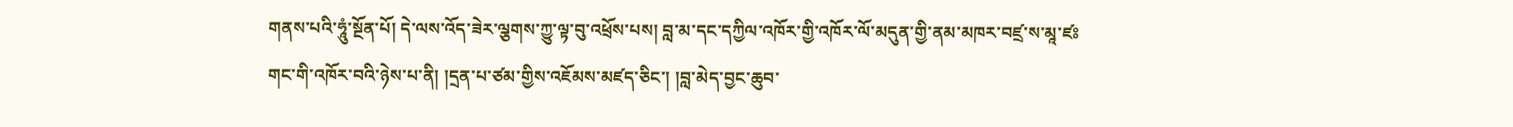གནས་པའི་ཧཱུཾ་སྔོན་པོ། དེ་ལས་འོད་ཟེར་ལྕགས་ཀྱུ་ལྟ་བུ་འཕྲོས་པས། བླ་མ་དང་དཀྱིལ་འཁོར་གྱི་འཁོར་ལོ་མདུན་གྱི་ནམ་མཁར་བཛྲ་ས་མཱ་ཛཿ གང་གི་འཁོར་བའི་ཉེས་པ་ནི། །དྲན་པ་ཙམ་གྱིས་འཇོམས་མཛད་ཅིང་། །བླ་མེད་བྱང་ཆུབ་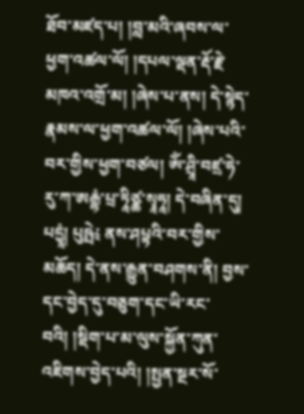ཐོབ་མཛད་པ། །བླ་མའི་ཞབས་ལ་ཕྱག་འཚལ་ལོ། །དཔལ་ལྡན་རྡོ་རྗེ་མཁའ་འགྲོ་མ། །ཞེས་པ་ནས། དེ་སྙེད་རྣམས་ལ་ཕྱག་འཚལ་ལོ། །ཞེས་པའི་བར་གྱིས་ཕྱག་བཙལ། ཨོཾ་ཤྲཱི་བཛྲ་ཧེ་རུ་ཀ་ཨརྒྷཾ་པྲ་ཏཱིཙྪ་སྭཱཧཱ། དེ་བཞིན་དུ། པདྱཱཾ། པུཥྤེ༴ ནས་ཤཔྟའི་བར་གྱིས་མཆོད། དེ་ནས་རྒྱུན་བཤགས་ནི། བྱས་དང་བྱེད་དུ་བཅུག་དང་ཡི་རང་བའི། །སྡིག་པ་མ་ལུས་སྐྱོན་ཀུན་འཇིགས་བྱེད་པའི། །སྤྱན་སྔར་སོ་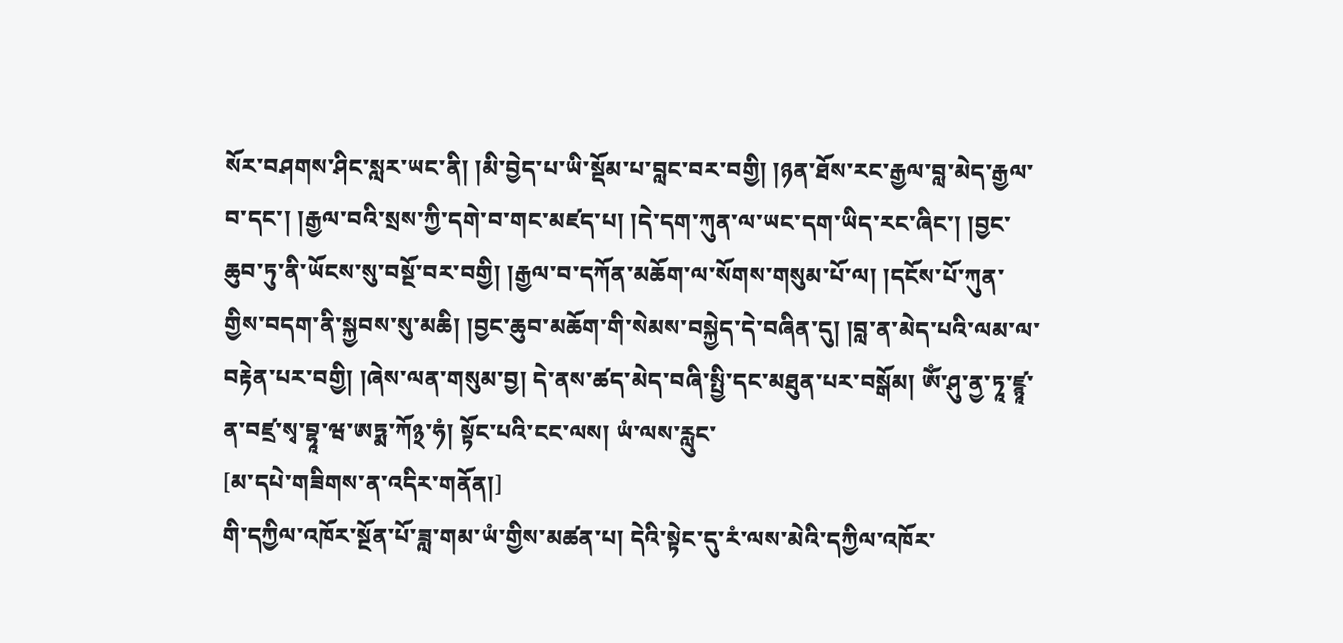སོར་བཤགས་ཤིང་སླར་ཡང་ནི། །མི་བྱེད་པ་ཡི་སྡོམ་པ་བླང་བར་བགྱི། །ཉན་ཐོས་རང་རྒྱལ་བླ་མེད་རྒྱལ་བ་དང་། །རྒྱལ་བའི་སྲས་ཀྱི་དགེ་བ་གང་མཛད་པ། །དེ་དག་ཀུན་ལ་ཡང་དག་ཡིད་རང་ཞིང་། །བྱང་ཆུབ་ཏུ་ནི་ཡོངས་སུ་བསྔོ་བར་བགྱི། །རྒྱལ་བ་དཀོན་མཆོག་ལ་སོགས་གསུམ་པོ་ལ། །དངོས་པོ་ཀུན་གྱིས་བདག་ནི་སྐྱབས་སུ་མཆི། །བྱང་ཆུབ་མཆོག་གི་སེམས་བསྐྱེད་དེ་བཞིན་དུ། །བླ་ན་མེད་པའི་ལམ་ལ་བརྟེན་པར་བགྱི། །ཞེས་ལན་གསུམ་བྱ། དེ་ནས་ཚད་མེད་བཞི་སྤྱི་དང་མཐུན་པར་བསྒོམ། ཨོཾ་ཤུ་ནྱ་ཏཱ་ཛྙཱ་ན་བཛྲ་སྭ་བྷཱ་ཝ་ཨཏྨ་ཀོ྅་ཧཾ། སྟོང་པའི་ངང་ལས། ཡཾ་ལས་རླུང་
[མ་དཔེ་གཟིགས་ན་འདིར་གནོན།]
གི་དཀྱིལ་འཁོར་སྔོན་པོ་ཟླ་གམ་ཡཾ་གྱིས་མཚན་པ། དེའི་སྟེང་དུ་རཾ་ལས་མེའི་དཀྱིལ་འཁོར་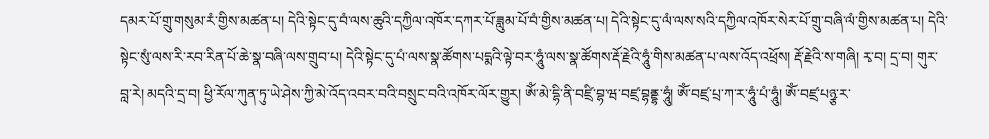དམར་པོ་གྲུ་གསུམ་རཾ་གྱིས་མཚན་པ། དེའི་སྟེང་དུ་བཾ་ལས་ཆུའི་དཀྱིལ་འཁོར་དཀར་པོ་ཟླུམ་པོ་བཾ་གྱིས་མཚན་པ། དེའི་སྟེང་དུ་ལཾ་ལས་སའི་དཀྱིལ་འཁོར་སེར་པོ་གྲུ་བཞི་ལཾ་གྱིས་མཚན་པ། དེའི་སྟེང་སུཾ་ལས་རི་རབ་རིན་པོ་ཆེ་སྣ་བཞི་ལས་གྲུབ་པ། དེའི་སྟེང་དུ་པཾ་ལས་སྣ་ཚོགས་པདྨའི་ལྟེ་བར་ཧཱུཾ་ལས་སྣ་ཚོགས་རྡོ་རྗེའི་ཧཱུཾ་གིས་མཚན་པ་ལས་འོད་འཕྲོས། རྡོ་རྗེའི་ས་གཞི། རྭ་བ། དྲ་བ། གུར་བླ་རེ། མདའི་དྲ་བ། ཕྱི་རོལ་ཀུན་ཏུ་ཡེ་ཤེས་ཀྱི་མེ་འོད་འབར་བའི་བསྲུང་བའི་འཁོར་ལོར་གྱུར། ཨོཾ་མེ་དྷི་ནི་བཛྲི་བྷ་ཝ་བཛྲ་བྷནྡྷ་ཧཱུཾ། ཨོཾ་བཛྲ་པྲ་ཀ་ར་ཧཱུཾ་པཾ་ཧཱུཾ། ཨོཾ་བཛྲ་པཉྩ་ར་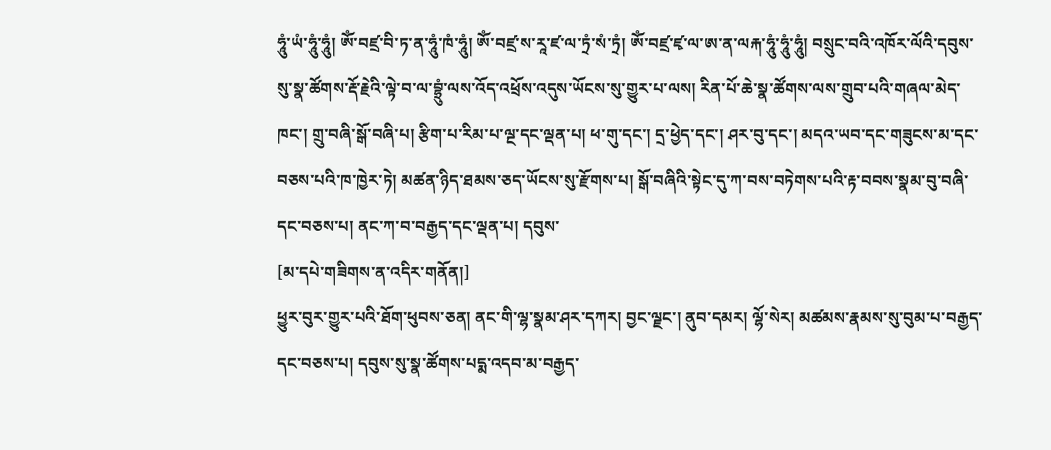ཧཱུཾ་ཡཾ་ཧཱུཾ་ཧཱུཾ། ཨོཾ་བཛྲ་བི་ཏ་ན་ཧཱུཾ་ཁཾ་ཧཱུཾ། ཨོཾ་བཛྲ་ས་རཱ་ཛ་ལ་ཏྲཾ་སཾ་ཏྲཾ། ཨོཾ་བཛྲ་ཛྭ་ལ་ཨ་ན་ལརྐ་ཧཱུཾ་ཧཱུཾ་ཧཱུཾ། བསྲུང་བའི་འཁོར་ལོའི་དབུས་སུ་སྣ་ཚོགས་རྡོ་རྗེའི་ལྟེ་བ་ལ་བྷྲུཾ་ལས་འོད་འཕྲོས་འདུས་ཡོངས་སུ་གྱུར་པ་ལས། རིན་པོ་ཆེ་སྣ་ཚོགས་ལས་གྲུབ་པའི་གཞལ་མེད་ཁང་། གྲུ་བཞི་སྒོ་བཞི་པ། རྩིག་པ་རིམ་པ་ལྔ་དང་ལྡན་པ། ཕ་གུ་དང་། དྲ་ཕྱེད་དང་། ཤར་བུ་དང་། མདའ་ཡབ་དང་གཟུངས་མ་དང་བཅས་པའི་ཁ་ཁྱེར་ཏེ། མཚན་ཉིད་ཐམས་ཅད་ཡོངས་སུ་རྫོགས་པ། སྒོ་བཞིའི་སྟེང་དུ་ཀ་བས་བཏེགས་པའི་རྟ་བབས་སྣམ་བུ་བཞི་དང་བཅས་པ། ནང་ཀ་བ་བརྒྱད་དང་ལྡན་པ། དབུས་
[མ་དཔེ་གཟིགས་ན་འདིར་གནོན།]
ཕྱུར་བུར་གྱུར་པའི་ཐོག་ཕུབས་ཅན། ནང་གི་ལྷ་སྣམ་ཤར་དཀར། བྱང་ལྗང་། ནུབ་དམར། ལྷོ་སེར། མཚམས་རྣམས་སུ་བུམ་པ་བརྒྱད་དང་བཅས་པ། དབུས་སུ་སྣ་ཚོགས་པདྨ་འདབ་མ་བརྒྱད་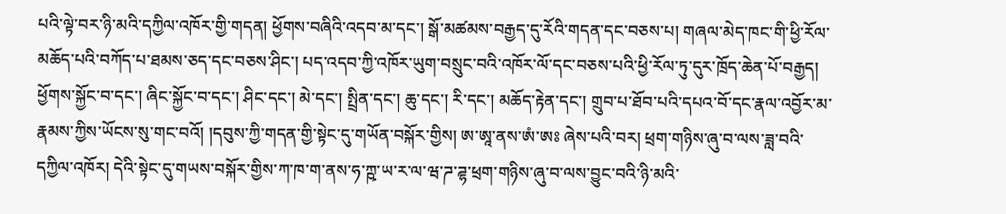པའི་ལྟེ་བར་ཉི་མའི་དཀྱིལ་འཁོར་གྱི་གདན། ཕྱོགས་བཞིའི་འདབ་མ་དང་། སྒོ་མཚམས་བརྒྱད་དུ་རོའི་གདན་དང་བཅས་པ། གཞལ་མེད་ཁང་གི་ཕྱི་རོལ་མཆོད་པའི་བཀོད་པ་ཐམས་ཅད་དང་བཅས་ཤིང་། པད་འདབ་ཀྱི་འཁོར་ཡུག་བསྲུང་བའི་འཁོར་ལོ་དང་བཅས་པའི་ཕྱི་རོལ་ཏུ་དུར་ཁྲོད་ཆེན་པོ་བརྒྱད། ཕྱོགས་སྐྱོང་བ་དང་། ཞིང་སྐྱོང་བ་དང་། ཤིང་དང་། མེ་དང་། སྤྲིན་དང་། ཆུ་དང་། རི་དང་། མཆོད་རྟེན་དང་། གྲུབ་པ་ཐོབ་པའི་དཔའ་བོ་དང་རྣལ་འབྱོར་མ་རྣམས་ཀྱིས་ཡོངས་སུ་གང་བའོ། །དབུས་ཀྱི་གདན་གྱི་སྟེང་དུ་གཡོན་བསྐོར་གྱིས། ཨ་ཨཱ་ནས་ཨཾ་ཨཿ ཞེས་པའི་བར། ཕྲག་གཉིས་ཞུ་བ་ལས་ཟླ་བའི་དཀྱིལ་འཁོར། དེའི་སྟེང་དུ་གཡས་བསྐོར་གྱིས་ཀ་ཁ་ག་ནས་ཧ་ཀྵ་ཡ་ར་ལ་ཝ་ཌ་ཌྷ་ཕྲག་གཉིས་ཞུ་བ་ལས་བྱུང་བའི་ཉི་མའི་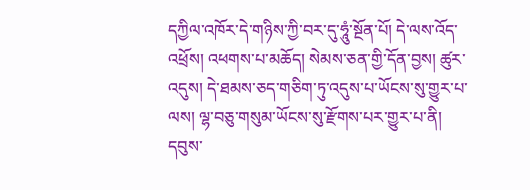དཀྱིལ་འཁོར་དེ་གཉིས་ཀྱི་བར་དུ་ཧཱུཾ་སྔོན་པོ། དེ་ལས་འོད་འཕྲོས། འཕགས་པ་མཆོད། སེམས་ཅན་གྱི་དོན་བྱས། ཚུར་འདུས། དེ་ཐམས་ཅད་གཅིག་ཏུ་འདུས་པ་ཡོངས་སུ་གྱུར་པ་ལས། ལྷ་བཅུ་གསུམ་ཡོངས་སུ་རྫོགས་པར་གྱུར་པ་ནི། དབུས་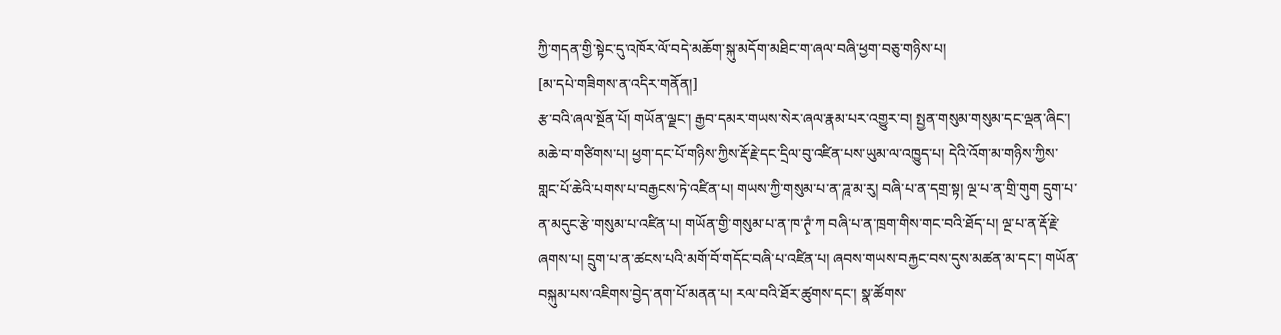ཀྱི་གདན་གྱི་སྟེང་དུ་འཁོར་ལོ་བདེ་མཆོག་སྐུ་མདོག་མཐིང་ག་ཞལ་བཞི་ཕྱག་བཅུ་གཉིས་པ།
[མ་དཔེ་གཟིགས་ན་འདིར་གནོན།]
རྩ་བའི་ཞལ་སྔོན་པོ། གཡོན་ལྗང་། རྒྱབ་དམར་གཡས་སེར་ཞལ་རྣམ་པར་འགྱུར་བ། སྤྱན་གསུམ་གསུམ་དང་ལྡན་ཞིང་། མཆེ་བ་གཙིགས་པ། ཕྱག་དང་པོ་གཉིས་ཀྱིས་རྡོ་རྗེ་དང་དྲིལ་བུ་འཛིན་པས་ཡུམ་ལ་འཁྱུད་པ། དེའི་འོག་མ་གཉིས་ཀྱིས་གླང་པོ་ཆེའི་པགས་པ་བརྒྱངས་ཏེ་འཛིན་པ། གཡས་ཀྱི་གསུམ་པ་ན་ཌཱ་མ་རུ། བཞི་པ་ན་དགྲ་སྟ། ལྔ་པ་ན་གྲི་གུག དྲུག་པ་ན་མདུང་རྩེ་གསུམ་པ་འཛིན་པ། གཡོན་གྱི་གསུམ་པ་ན་ཁ་ཊྭཾ་ཀ བཞི་པ་ན་ཁྲག་གིས་གང་བའི་ཐོད་པ། ལྔ་པ་ན་རྡོ་རྗེ་ཞགས་པ། དྲུག་པ་ན་ཚངས་པའི་མགོ་བོ་གདོང་བཞི་པ་འཛིན་པ། ཞབས་གཡས་བརྐྱང་བས་དུས་མཚན་མ་དང་། གཡོན་བསྐུམ་པས་འཇིགས་བྱེད་ནག་པོ་མནན་པ། རལ་བའི་ཐོར་ཚུགས་དང་། སྣ་ཚོགས་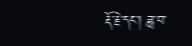རྡོ་རྗེ་དང་། ཟླ་བ་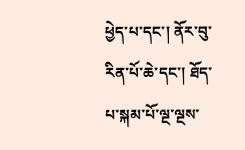ཕྱེད་པ་དང་། ནོར་བུ་རིན་པོ་ཆེ་དང་། ཐོད་པ་སྐམ་པོ་ལྔ་ལྔས་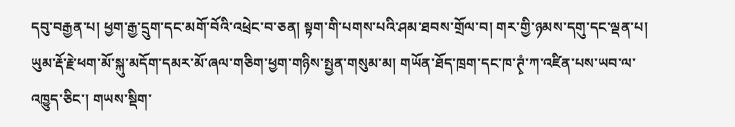དབུ་བརྒྱན་པ། ཕྱག་རྒྱ་དྲུག་དང་མགོ་བོའི་འཕྲེང་བ་ཅན། སྟག་གི་པགས་པའི་ཤམ་ཐབས་གྲོལ་བ། གར་གྱི་ཉམས་དགུ་དང་ལྡན་པ། ཡུམ་རྡོ་རྗེ་ཕག་མོ་སྐུ་མདོག་དམར་མོ་ཞལ་གཅིག་ཕྱག་གཉིས་སྤྱན་གསུམ་མ། གཡོན་ཐོད་ཁྲག་དང་ཁ་ཊྭཾ་ཀ་འཛིན་པས་ཡབ་ལ་འཁྱུད་ཅིང་། གཡས་སྡིག་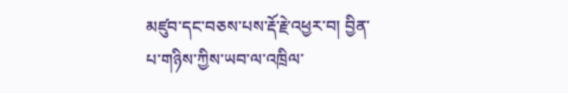མཛུབ་དང་བཅས་པས་རྡོ་རྗེ་འཕྱར་བ། བྱིན་པ་གཉིས་ཀྱིས་ཡབ་ལ་འཁྲིལ་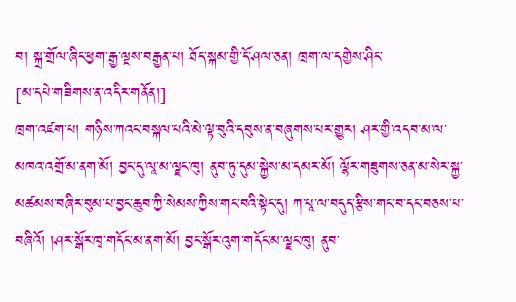བ། སྐྲ་གྲོལ་ཞིང་ཕྱག་རྒྱ་ལྔས་བརྒྱན་པ། ཐོད་སྐམ་གྱི་དོ་ཤལ་ཅན། ཁྲག་ལ་དགྱེས་ཤིང་
[མ་དཔེ་གཟིགས་ན་འདིར་གནོན།]
ཁྲག་འཛག་པ། གཉིས་ཀའང་བསྐལ་པའི་མེ་ལྟ་བུའི་དབུས་ན་བཞུགས་པར་གྱུར། ཤར་གྱི་འདབ་མ་ལ་མཁའ་འགྲོ་མ་ནག་མོ། བྱང་དུ་ལཱ་མ་ལྗང་ཁུ། ནུབ་ཏུ་དུམ་སྐྱེས་མ་དམར་མོ། ལྷོར་གཟུགས་ཅན་མ་སེར་སྐྱ་མཚམས་བཞིར་བུམ་པ་བྱང་ཆུབ་ཀྱི་སེམས་ཀྱིས་གང་བའི་སྟེང་དུ། ཀ་པཱ་ལ་བདུད་རྩིས་གང་བ་དང་བཅས་པ་བཞིའོ། །ཤར་སྒོར་ཁྭ་གདོང་མ་ནག་མོ། བྱང་སྒོར་འུག་གདོང་མ་ལྗང་ཁུ། ནུབ་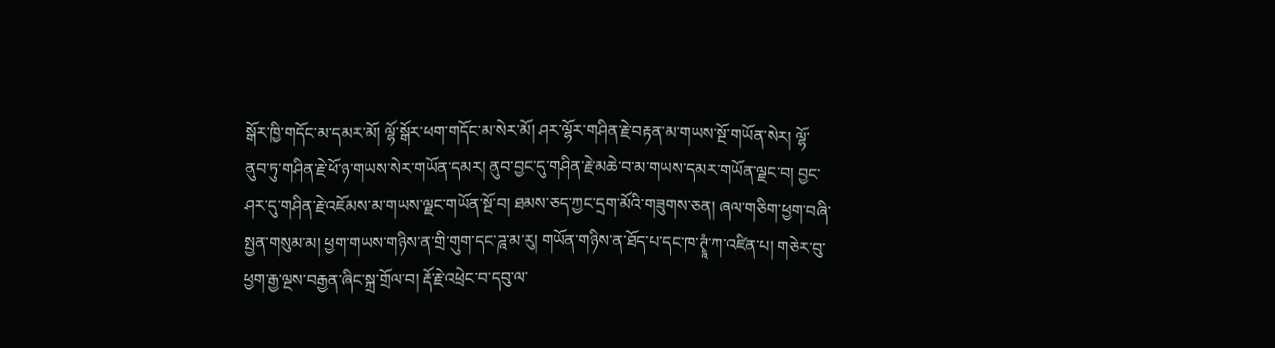སྒོར་ཁྱི་གདོང་མ་དམར་མོ། ལྷོ་སྒོར་ཕག་གདོང་མ་སེར་མོ། ཤར་ལྷོར་གཤིན་རྗེ་བརྟན་མ་གཡས་སྔོ་གཡོན་སེར། ལྷོ་ནུབ་ཏུ་གཤིན་རྗེ་ཕོ་ཉ་གཡས་སེར་གཡོན་དམར། ནུབ་བྱང་དུ་གཤིན་རྗེ་མཆེ་བ་མ་གཡས་དམར་གཡོན་ལྗང་བ། བྱང་ཤར་དུ་གཤིན་རྗེ་འཇོམས་མ་གཡས་ལྗང་གཡོན་སྔོ་བ། ཐམས་ཅད་ཀྱང་དྲག་མོའི་གཟུགས་ཅན། ཞལ་གཅིག་ཕྱག་བཞི་སྤྱན་གསུམ་མ། ཕྱག་གཡས་གཉིས་ན་གྲི་གུག་དང་ཌཱ་མ་རུ། གཡོན་གཉིས་ན་ཐོད་པ་དང་ཁ་ཊྭཱཾ་ཀ་འཛིན་པ། གཅེར་བུ་ཕྱག་རྒྱ་ལྔས་བརྒྱན་ཞིང་སྐྲ་གྲོལ་བ། རྡོ་རྗེ་འཕྲེང་བ་དབུ་ལ་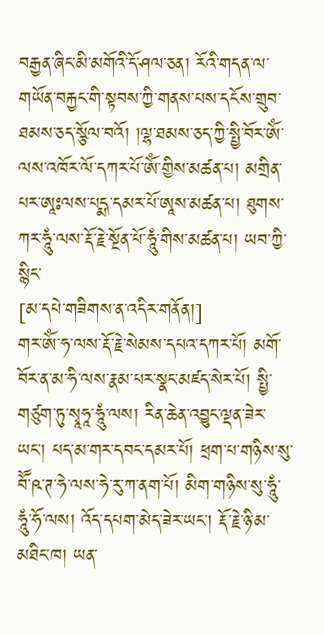བརྒྱན་ཞིང་མི་མགོའི་དོ་ཤལ་ཅན། རོའི་གདན་ལ་གཡོན་བརྐྱང་གི་སྟབས་ཀྱི་གནས་པས་དངོས་གྲུབ་ཐམས་ཅད་སྩོལ་བའོ། །ལྷ་ཐམས་ཅད་ཀྱི་སྤྱི་བོར་ཨོཾ་ལས་འཁོར་ལོ་དཀར་པོ་ཨོཾ་གྱིས་མཚན་པ། མགྲིན་པར་ཨཱཿལས་པདྨ་དམར་པོ་ཨཱས་མཚན་པ། ཐུགས་ཀར་ཧཱུཾ་ལས་རྡོ་རྗེ་སྔོན་པོ་ཧཱུཾ་གིས་མཚན་པ། ཡབ་ཀྱི་སྙིང་
[མ་དཔེ་གཟིགས་ན་འདིར་གནོན།]
གར་ཨོཾ་ཧ་ལས་རྡོ་རྗེ་སེམས་དཔའ་དཀར་པོ། མགོ་བོར་ན་མ་ཧི་ལས་རྣམ་པར་སྣང་མཛད་སེར་པོ། སྤྱི་གཙུག་ཏུ་སྭཱཧཱ་ཧཱུཾ་ལས། རིན་ཆེན་འབྱུང་ལྡན་ཟེར་ཡང་། པད་མ་གར་དབང་དམར་པོ། ཕྲག་པ་གཉིས་སུ་བཽ་ཥ་ཊ་ཧེ་ལས་ཧེ་རུ་ཀ་ནག་པོ། མིག་གཉིས་སུ་ཧཱུཾ་ཧཱུཾ་ཧོ་ལས། འོད་དཔག་མེད་ཟེར་ཡང་། རྡོ་རྗེ་ཉི་མ་མཐིང་ཁ། ཡན་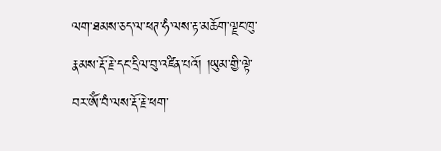ལག་ཐམས་ཅད་ལ་ཕཊ་ཧཾ་ལས་རྟ་མཆོག་ལྗང་ཁུ་རྣམས་རྡོ་རྗེ་དང་དྲིལ་བུ་འཛིན་པའོ། །ཡུམ་གྱི་ལྟེ་བར་ཨོཾ་བཾ་ལས་རྡོ་རྗེ་ཕག་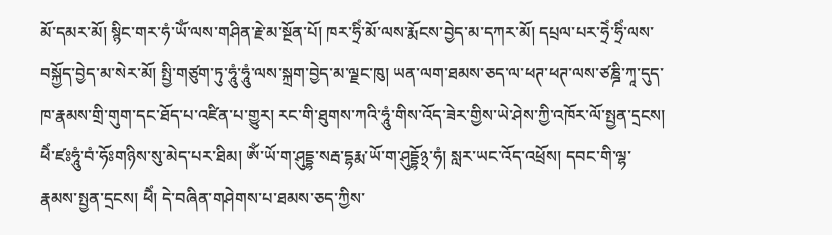མོ་དམར་མོ། སྙིང་གར་ཧཾ་ཡོཾ་ལས་གཤིན་རྗེ་མ་སྔོན་པོ། ཁར་ཧྲིཾ་མོ་ལས་རྨོངས་བྱེད་མ་དཀར་མོ། དཔྲལ་པར་ཧྲེཾ་ཧྲིཾ་ལས་བསྐྱོད་བྱེད་མ་སེར་མོ། སྤྱི་གཙུག་ཏུ་ཧཱུཾ་ཧཱུཾ་ལས་སྐྲག་བྱེད་མ་ལྗང་ཁུ། ཡན་ལག་ཐམས་ཅད་ལ་ཕཊ་ཕཊ་ལས་ཙཎྜི་ཀཱ་དུད་ཁ་རྣམས་གྲི་གུག་དང་ཐོད་པ་འཛིན་པ་གྱུར། རང་གི་ཐུགས་ཀའི་ཧཱུཾ་གིས་འོད་ཟེར་གྱིས་ཡེ་ཤེས་ཀྱི་འཁོར་ལོ་སྤྱན་དྲངས། ཕཻཾ་ཛཿཧཱུཾ་བཾ་ཧོཿགཉིས་སུ་མེད་པར་ཐིམ། ཨོཾ་ཡོ་ག་ཤུདྡྷ་སརྦ་དྷརྨ་ཡོ་ག་ཤུདྡྷོ྅་ཧཾ། སླར་ཡང་འོད་འཕྲོས། དབང་གི་ལྷ་རྣམས་སྤྱན་དྲངས། ཕཻཾ། དེ་བཞིན་གཤེགས་པ་ཐམས་ཅད་ཀྱིས་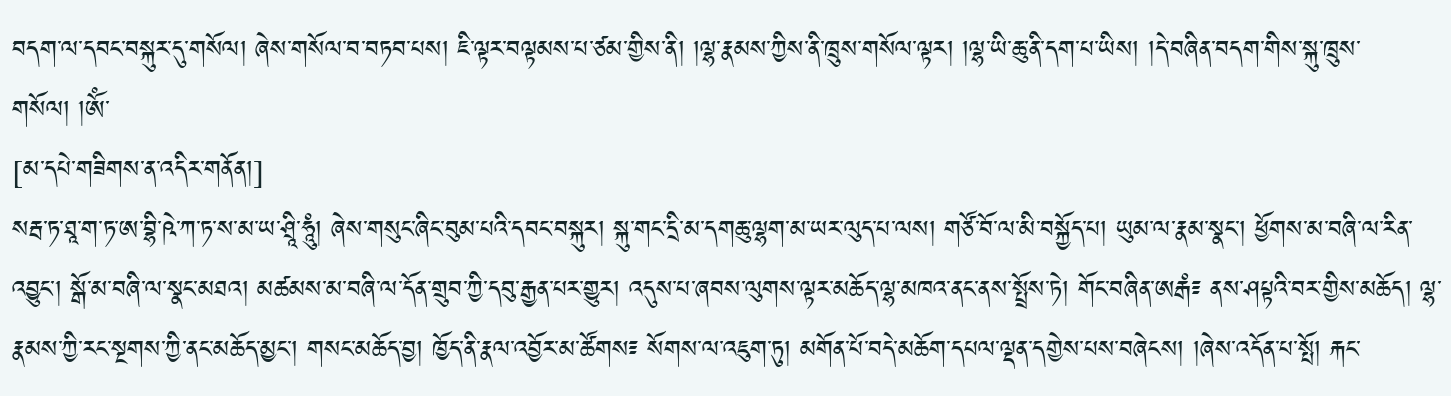བདག་ལ་དབང་བསྐུར་དུ་གསོལ། ཞེས་གསོལ་བ་བཏབ་པས། ཇི་ལྟར་བལྟམས་པ་ཙམ་གྱིས་ནི། །ལྷ་རྣམས་ཀྱིས་ནི་ཁྲུས་གསོལ་ལྟར། །ལྷ་ཡི་ཆུ་ནི་དག་པ་ཡིས། །དེ་བཞིན་བདག་གིས་སྐུ་ཁྲུས་གསོལ། །ཨོཾ་
[མ་དཔེ་གཟིགས་ན་འདིར་གནོན།]
སརྦ་ཏ་ཐཱ་ག་ཏ་ཨ་བྷི་ཥེ་ཀ་ཏ་ས་མ་ཡ་ཤྲཱི་ཧཱུཾ། ཞེས་གསུང་ཞིང་བུམ་པའི་དབང་བསྐུར། སྐུ་གང་དྲི་མ་དགཆུ་ལྷག་མ་ཡར་ལུད་པ་ལས། གཙོ་བོ་ལ་མི་བསྐྱོད་པ། ཡུམ་ལ་རྣམ་སྣང་། ཕྱོགས་མ་བཞི་ལ་རིན་འབྱུང་། སྒོ་མ་བཞི་ལ་སྣང་མཐའ། མཚམས་མ་བཞི་ལ་དོན་གྲུབ་ཀྱི་དབུ་རྒྱན་པར་གྱུར། འདུས་པ་ཞབས་ལུགས་ལྟར་མཆོད་ལྷ་མཁའ་ནང་ནས་སྤྲོས་ཏེ། གོང་བཞིན་ཨརྒཾ༴ ནས་ཤཔྟའི་བར་གྱིས་མཆོད། ལྷ་རྣམས་ཀྱི་རང་སྔགས་ཀྱི་ནང་མཆོད་མྱང་། གསང་མཆོད་བྱ། ཁྱོད་ནི་རྣལ་འབྱོར་མ་ཚོགས༴ སོགས་ལ་འཇུག་ཏུ། མགོན་པོ་བདེ་མཆོག་དཔལ་ལྡན་དགྱེས་པས་བཞེངས། །ཞེས་འདོན་པ་སྤོ། རྐང་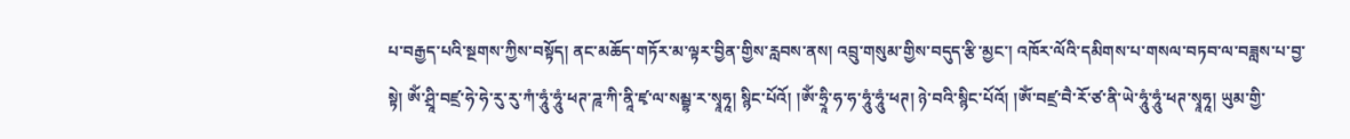པ་བརྒྱད་པའི་སྔགས་ཀྱིས་བསྟོད། ནང་མཆོད་གཏོར་མ་ལྟར་བྱིན་གྱིས་རླབས་ནས། འབྲུ་གསུམ་གྱིས་བདུད་རྩི་མྱང་། འཁོར་ལོའི་དམིགས་པ་གསལ་བཏབ་ལ་བཟླས་པ་བྱ་སྟེ། ཨོཾ་ཤྲཱི་བཛྲ་ཧེ་ཧེ་རུ་རུ་ཀཾ་ཧཱུཾ་ཧཱུཾ་ཕཊ་ཌཱ་ཀི་ནཱི་ཛྭ་ལ་སམྦྷ་ར་སྭཱཧཱ། སྙིང་པོའོ། །ཨོཾ་ཧྲཱི་ཧ་ཧ་ཧཱུཾ་ཧཱུཾ་ཕཊ། ཉེ་བའི་སྙིང་པོའོ། །ཨོཾ་བཛྲ་བཻ་རོ་ཙ་ནི་ཡེ་ཧཱུཾ་ཧཱུཾ་ཕཊ་སྭཱཧཱ། ཡུམ་གྱི་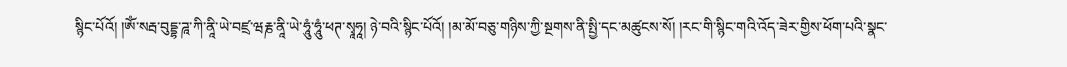སྙིང་པོའོ། །ཨོཾ་སརྦ་བུདྡྷ་ཌཱ་ཀི་ནཱི་ཡེ་བཛྲ་ཝརྞ་ནཱི་ཡེ་ཧཱུཾ་ཧཱུཾ་ཕཊ་སྭཱཧཱ། ཉེ་བའི་སྙིང་པོའོ། །མ་མོ་བཅུ་གཉིས་ཀྱི་སྔགས་ནི་སྤྱི་དང་མཚུངས་སོ། །རང་གི་སྙིང་གའི་འོད་ཟེར་གྱིས་ཕོག་པའི་སྣང་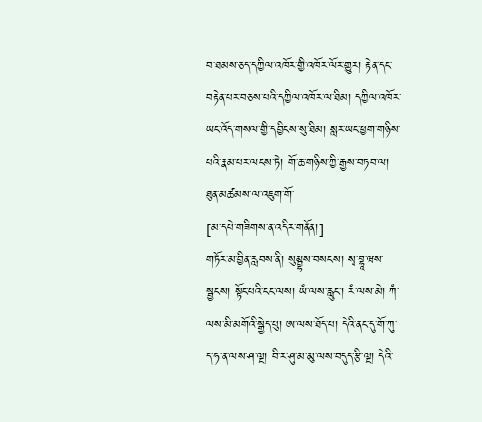བ་ཐམས་ཅད་དཀྱིལ་འཁོར་གྱི་འཁོར་ལོར་གྱུར། རྟེན་དང་བརྟེན་པར་བཅས་པའི་དཀྱིལ་འཁོར་ལ་ཐིམ། དཀྱིལ་འཁོར་ཡང་འོད་གསལ་གྱི་དབྱིངས་སུ་ཐིམ། སླར་ཡང་ཕྱག་གཉིས་པའི་རྣམ་པར་ལངས་ཏེ། གོ་ཆ་གཉིས་ཀྱི་རྒྱས་བཏབ་ལ། ཐུན་མཚམས་ལ་འཇུག་གོ་
[མ་དཔེ་གཟིགས་ན་འདིར་གནོན།]
གཏོར་མ་བྱིན་རླབས་ནི། སུམྦྷས་བསངས། སྭ་བྷཱ་ཝས་སྦྱངས། སྟོང་པའི་ངང་ལས། ཡཾ་ལས་རླུང་། རཾ་ལས་མེ། ཀཾ་ལས་མི་མགོའི་སྒྱེད་པུ། ཨ་ལས་ཐོད་པ། དེའི་ནང་དུ་གོ་ཀུ་ད་ཧ་ན་ལས་ཤ་ལྔ། བི་ར་ཤུ་མ་མུ་ལས་བདུད་རྩི་ལྔ། དེའི་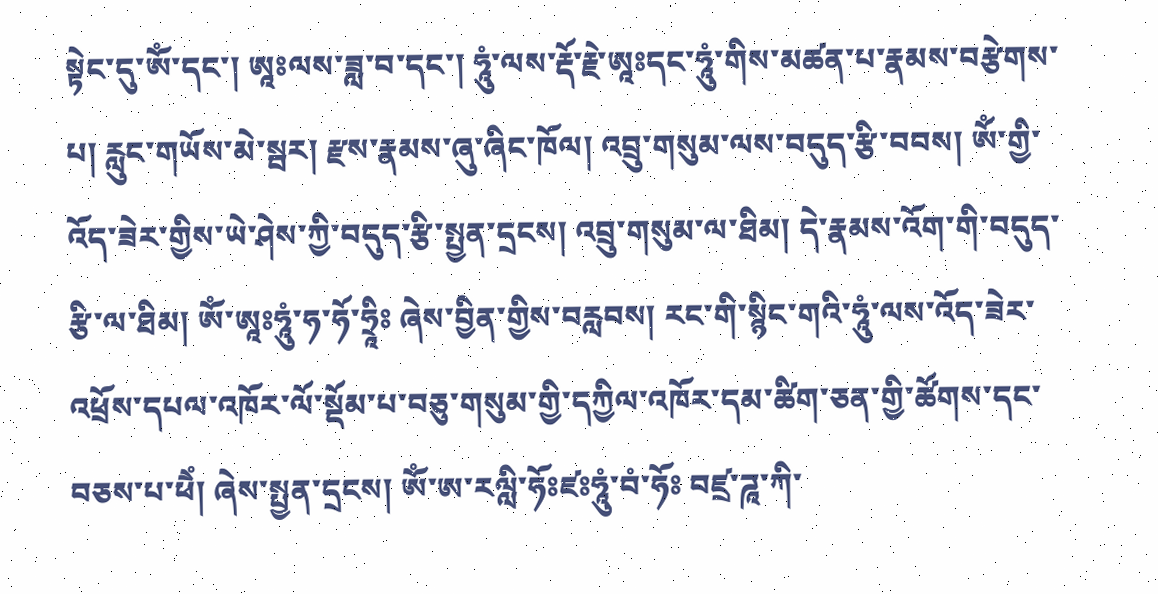སྟེང་དུ་ཨོཾ་དང་། ཨཱཿལས་ཟླ་བ་དང་། ཧཱུཾ་ལས་རྡོ་རྗེ་ཨཱཿདང་ཧཱུཾ་གིས་མཚན་པ་རྣམས་བརྩེགས་པ། རླུང་གཡོས་མེ་སྦར། རྫས་རྣམས་ཞུ་ཞིང་ཁོལ། འབྲུ་གསུམ་ལས་བདུད་རྩི་བབས། ཨོཾ་གྱི་འོད་ཟེར་གྱིས་ཡེ་ཤེས་ཀྱི་བདུད་རྩི་སྤྱན་དྲངས། འབྲུ་གསུམ་ལ་ཐིམ། དེ་རྣམས་འོག་གི་བདུད་རྩི་ལ་ཐིམ། ཨོཾ་ཨཱཿཧཱུཾ་ཧ་ཧོ་ཧྲཱིཿ ཞེས་བྱིན་གྱིས་བརླབས། རང་གི་སྙིང་གའི་ཧཱུཾ་ལས་འོད་ཟེར་འཕྲོས་དཔལ་འཁོར་ལོ་སྡོམ་པ་བཅུ་གསུམ་གྱི་དཀྱིལ་འཁོར་དམ་ཚིག་ཅན་གྱི་ཚོགས་དང་བཅས་པ་ཕཻཾ། ཞེས་སྤྱན་དྲངས། ཨོཾ་ཨ་རལླི་ཧོཿཛཿཧཱུཾ་བཾ་ཧོཿ བཛྲ་ཌཱ་ཀི་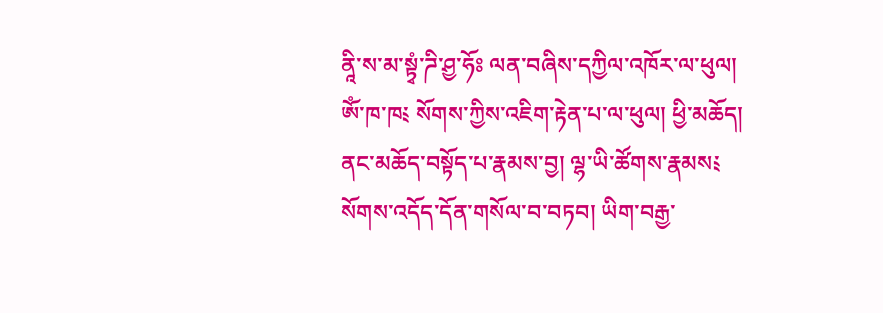ནཱི་ས་མ་སྟྭཾ་ཌི་ཤྱ་ཧོཿ ལན་བཞིས་དཀྱིལ་འཁོར་ལ་ཕུལ། ཨོཾ་ཁ་ཁ༴ སོགས་ཀྱིས་འཇིག་རྟེན་པ་ལ་ཕུལ། ཕྱི་མཆོད། ནང་མཆོད་བསྟོད་པ་རྣམས་བྱ། ལྷ་ཡི་ཚོགས་རྣམས༴ སོགས་འདོད་དོན་གསོལ་བ་བཏབ། ཡིག་བརྒྱ་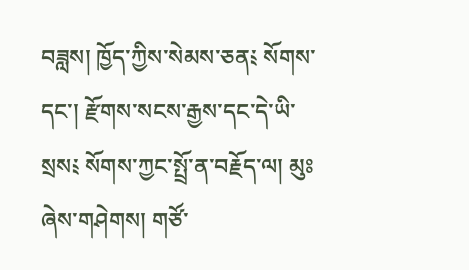བཟླས། ཁྱོད་ཀྱིས་སེམས་ཅན༴ སོགས་དང་། རྫོགས་སངས་རྒྱས་དང་དེ་ཡི་སྲས༴ སོགས་ཀྱང་སྤྲོ་ན་བརྗོད་ལ། མུཿ ཞེས་གཤེགས། གཙོ་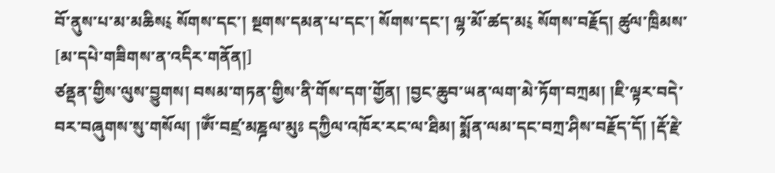བོ་ནུས་པ་མ་མཆིས༴ སོགས་དང་། སྔགས་དམན་པ་དང་། སོགས་དང་། ལྷ་མོ་ཚད་མ༴ སོགས་བརྗོད། ཚུལ་ཁྲིམས་
[མ་དཔེ་གཟིགས་ན་འདིར་གནོན།]
ཙནྡན་གྱིས་ལུས་བྱུགས། བསམ་གཏན་གྱིས་ནི་གོས་དག་གྱོན། །བྱང་ཆུབ་ཡན་ལག་མེ་ཏོག་བཀྲམ། །ཇི་ལྟར་བདེ་བར་བཞུགས་སུ་གསོལ། །ཨོཾ་བཛྲ་མཎྜལ་མུཿ དཀྱིལ་འཁོར་རང་ལ་ཐིམ། སྨོན་ལམ་དང་བཀྲ་ཤིས་བརྗོད་དོ། །རྡོ་རྗེ་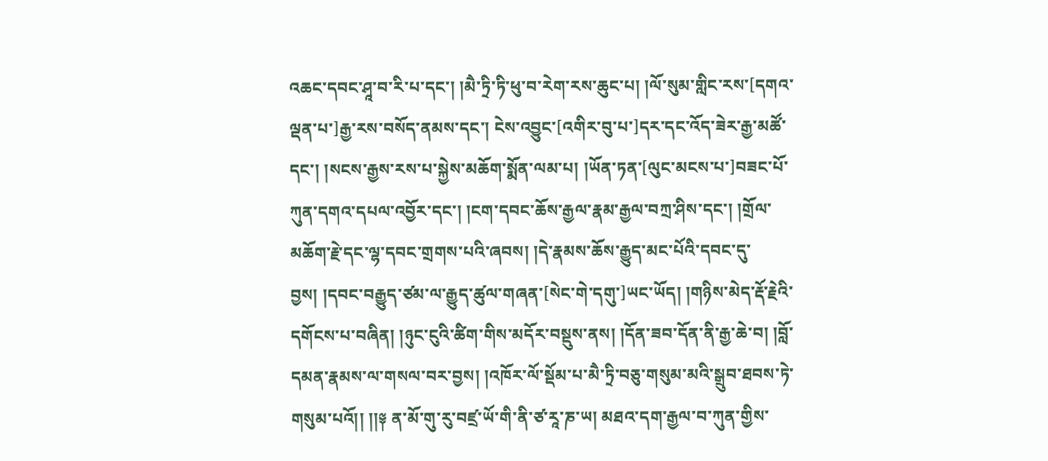འཆང་དབང་ཤཱ་བ་རི་པ་དང་། །མཻ་ཏྲི་ཏི་ཕུ་བ་རེག་རས་ཆུང་པ། །ལོ་སུམ་གླིང་རས་[དགའ་ལྡན་པ་]རྒྱ་རས་བསོད་ནམས་དང་། ངེས་འབྱུང་[འགིར་བུ་པ་]དར་དང་འོད་ཟེར་རྒྱ་མཚོ་དང་། །སངས་རྒྱས་རས་པ་སྐྱེས་མཆོག་སྨོན་ལམ་པ། །ཡོན་ཏན་[ལུང་མངས་པ་]བཟང་པོ་ཀུན་དགའ་དཔལ་འབྱོར་དང་། །ངག་དབང་ཆོས་རྒྱལ་རྣམ་རྒྱལ་བཀྲ་ཤིས་དང་། །གྲོལ་མཆོག་རྗེ་དང་ལྷ་དབང་གྲགས་པའི་ཞབས། །དེ་རྣམས་ཆོས་རྒྱུད་མང་པོའི་དབང་དུ་བྱས། །དབང་བརྒྱུད་ཙམ་ལ་རྒྱུད་ཚུལ་གཞན་[སེང་གེ་དགུ་]ཡང་ཡོད། །གཉིས་མེད་རྡོ་རྗེའི་དགོངས་པ་བཞིན། །ཉུང་ངུའི་ཚིག་གིས་མདོར་བསྡུས་ནས། །དོན་ཟབ་དོན་ནི་རྒྱ་ཆེ་བ། །བློ་དམན་རྣམས་ལ་གསལ་བར་བྱས། །འཁོར་ལོ་སྡོམ་པ་མཻ་ཏྲི་བཅུ་གསུམ་མའི་སྒྲུབ་ཐབས་ཏེ་གསུམ་པའོ།། །།༈ ན་མོ་གུ་རུ་བཛྲ་ཡོ་གི་ནི་ཙ་རཱ་ཎ་ཡ། མཐའ་དག་རྒྱལ་བ་ཀུན་གྱིས་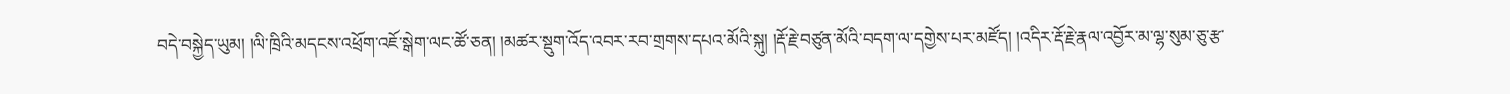བདེ་བསྐྱེད་ཡུམ། །ལི་ཁྲིའི་མདངས་འཕྲོག་འཇོ་སྒེག་ལང་ཚོ་ཅན། །མཚར་སྡུག་འོད་འབར་རབ་གྲགས་དཔའ་མོའི་སྐུ། །རྡོ་རྗེ་བཙུན་མོའི་བདག་ལ་དགྱེས་པར་མཛོད། །འདིར་རྡོ་རྗེ་རྣལ་འབྱོར་མ་ལྷ་སུམ་ཅུ་རྩ་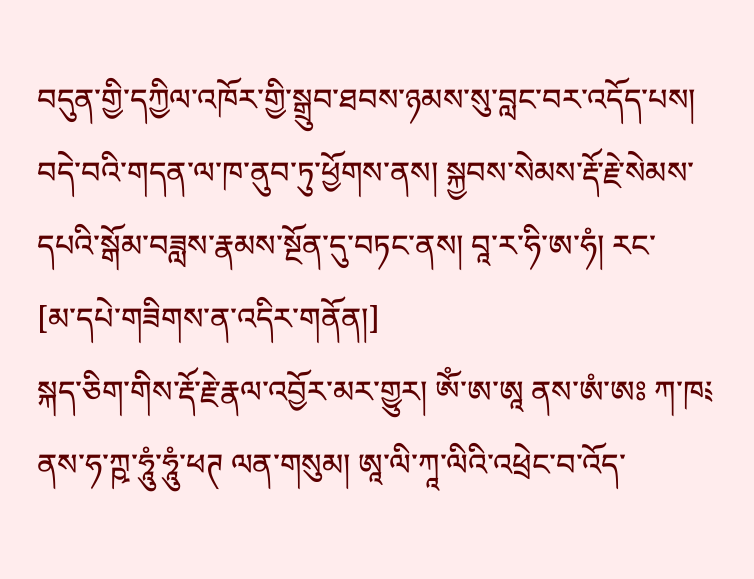བདུན་གྱི་དཀྱིལ་འཁོར་གྱི་སྒྲུབ་ཐབས་ཉམས་སུ་བླང་བར་འདོད་པས། བདེ་བའི་གདན་ལ་ཁ་ནུབ་ཏུ་ཕྱོགས་ནས། སྐྱབས་སེམས་རྡོ་རྗེ་སེམས་དཔའི་སྒོམ་བཟླས་རྣམས་སྔོན་དུ་བཏང་ནས། བཱ་ར་ཧི་ཨ་ཧཾ། རང་
[མ་དཔེ་གཟིགས་ན་འདིར་གནོན།]
སྐད་ཅིག་གིས་རྡོ་རྗེ་རྣལ་འབྱོར་མར་གྱུར། ཨོཾ་ཨ་ཨཱ ནས་ཨཾ་ཨཿ ཀ་ཁ༴ ནས་ཧ་ཀྵ་ཧཱུཾ་ཧཱུཾ་ཕཊ ལན་གསུམ། ཨཱ་ལི་ཀཱ་ལིའི་འཕྲེང་བ་འོད་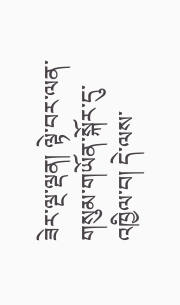ཟེར་ལྔ་ལྡན། ལྟེ་བར་ལན་གསུམ་གཡོན་སྐོར་དུ་འཁྱིལ་བ། དེ་ལས་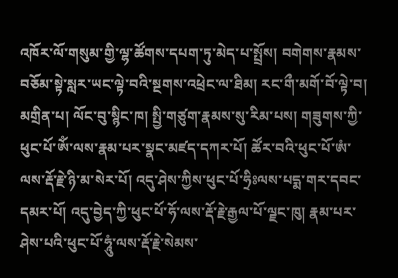འཁོར་ལོ་གསུམ་གྱི་ལྷ་ཚོགས་དཔག་ཏུ་མེད་པ་སྤྲོས། བགེགས་རྣམས་བཅོམ་སྟེ་སླར་ཡང་ལྟེ་བའི་སྔགས་འཕྲེང་ལ་ཐིམ། རང་གྀ་མགོ་བོ་ལྟེ་བ། མགྲིན་པ། ལོང་བུ་སྙིང་ཁ། སྤྱི་གཙུག་རྣམས་སུ་རིམ་པས། གཟུགས་ཀྱི་ཕུང་པོ་ཨོཾ་ལས་རྣམ་པར་སྣང་མཛད་དཀར་པོ། ཚོར་བའི་ཕུང་པོ་ཨཾ་ལས་རྡོ་རྗེ་ཉི་མ་སེར་པོ། འདུ་ཤེས་ཀྱིས་ཕུང་པོ་ཧྲིཿལས་པདྨ་གར་དབང་དམར་པོ། འདུ་བྱེད་ཀྱི་ཕུང་པོ་ཧོ་ལས་རྡོ་རྗེ་རྒྱལ་པོ་ལྗང་ཁུ། རྣམ་པར་ཤེས་པའི་ཕུང་པོ་ཧཱུཾ་ལས་རྡོ་རྗེ་སེམས་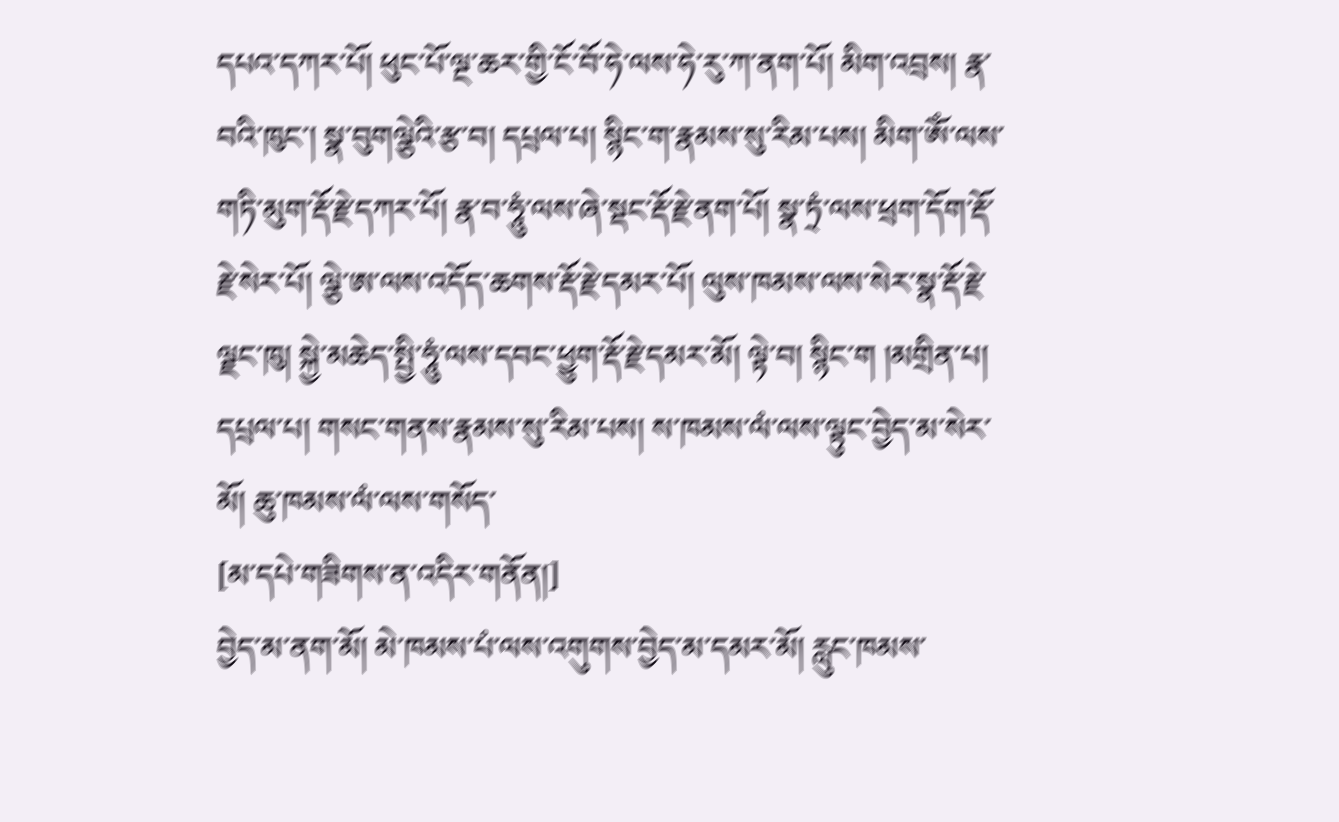དཔའ་དཀར་པོ། ཕུང་པོ་ལྔ་ཆར་གྱི་ངོ་བོ་ཧེ་ལས་ཧེ་རུ་ཀ་ནག་པོ། མིག་འབྲས། རྣ་བའི་ཁུང་། སྣ་བུགལྕེའི་རྩ་བ། དཔྲལ་པ། སྙིང་ག་རྣམས་སུ་རིམ་པས། མིག་ཨོཾ་ལས་གཏི་མུག་རྡོ་རྗེ་དཀར་པོ། རྣ་བ་ཧཱུཾ་ལས་ཞེ་སྡང་རྡོ་རྗེ་ནག་པོ། སྣ་ཏྲཾ་ལས་ཕྲག་དོག་རྡོ་རྗེ་སེར་པོ། ལྕེ་ཨ་ལས་འདོད་ཆགས་རྡོ་རྗེ་དམར་པོ། ལུས་ཁམས་ལས་སེར་སྣ་རྡོ་རྗེ་ལྗང་ཁུ། སྐྱེ་མཆེད་སྤྱི་ཧཱུཾ་ལས་དབང་ཕྱུག་རྡོ་རྗེ་དམར་མོ། ལྟེ་བ། སྙིང་ག །མགྲིན་པ། དཔྲལ་པ། གསང་གནས་རྣམས་སུ་རིམ་པས། ས་ཁམས་ལཾ་ལས་ལྟུང་བྱེད་མ་སེར་མོ། ཆུ་ཁམས་ལཾ་ལས་གསོད་
[མ་དཔེ་གཟིགས་ན་འདིར་གནོན།]
བྱེད་མ་ནག་མོ། མེ་ཁམས་པཾ་ལས་འགུགས་བྱེད་མ་དམར་མོ། རླུང་ཁམས་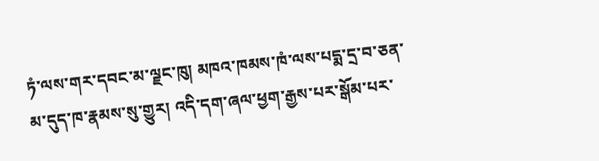ཏཾ་ལས་གར་དབང་མ་ལྗང་ཁུ། མཁའ་ཁམས་ཁཾ་ལས་པདྨ་དྲ་བ་ཅན་མ་དུད་ཁ་རྣམས་སུ་གྱུར། འདི་དག་ཞལ་ཕྱག་རྒྱས་པར་སྒོམ་པར་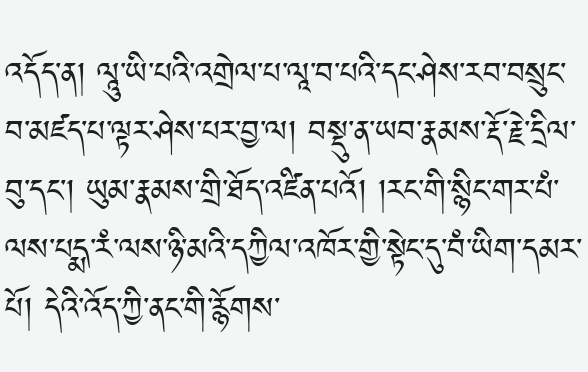འདོད་ན། ལཱུ་ཡི་པའི་འགྲེལ་པ་ལཱ་བ་པའི་དང་ཤེས་རབ་བསྲུང་བ་མཛད་པ་ལྟར་ཤེས་པར་བྱ་ལ། བསྡུ་ན་ཡབ་རྣམས་རྡོ་རྗེ་དྲིལ་བུ་དང་། ཡུམ་རྣམས་གྲི་ཐོད་འཛིན་པའོ། །རང་གི་སྙིང་གར་པཾ་ལས་པདྨ་རཾ་ལས་ཉི་མའི་དཀྱིལ་འཁོར་གྱི་སྟེང་དུ་བཾ་ཡིག་དམར་པོ། དེའི་འོད་ཀྱི་ནང་གི་རྙོགས་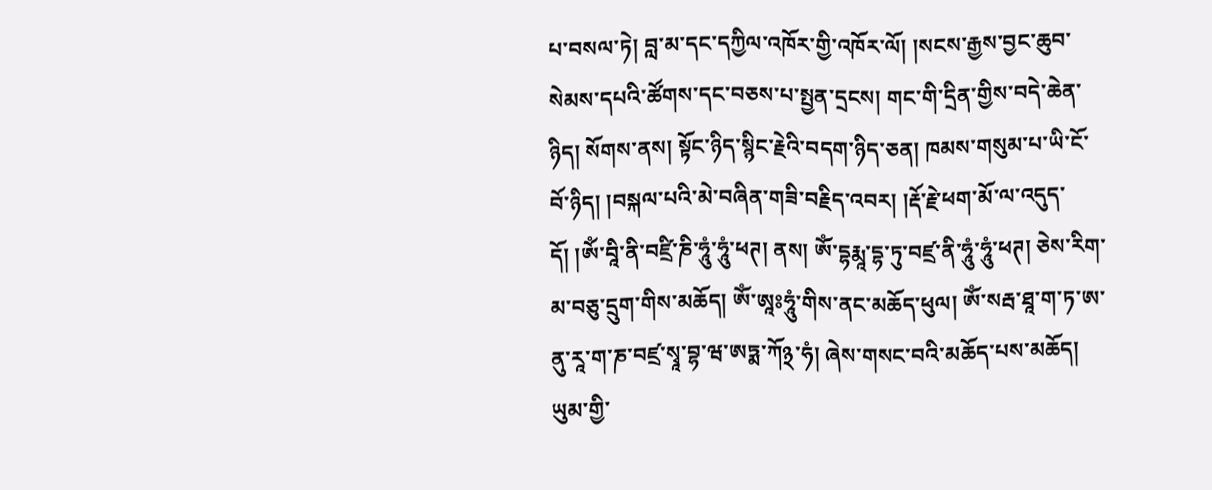པ་བསལ་ཏེ། བླ་མ་དང་དཀྱིལ་འཁོར་གྱི་འཁོར་ལོ། །སངས་རྒྱས་བྱང་ཆུབ་སེམས་དཔའི་ཚོགས་དང་བཅས་པ་སྤྱན་དྲངས། གང་གི་དྲིན་གྱིས་བདེ་ཆེན་ཉིད། སོགས་ནས། སྟོང་ཉིད་སྙིང་རྗེའི་བདག་ཉིད་ཅན། ཁམས་གསུམ་པ་ཡི་ངོ་བོ་ཉིད། །བསྐལ་པའི་མེ་བཞིན་གཟི་བརྗིད་འབར། །རྡོ་རྗེ་ཕག་མོ་ལ་འདུད་དོ། །ཨོཾ་བཱི་ནི་བཛྲི་ཎི་ཧཱུཾ་ཧཱུཾ་ཕཊ། ནས། ཨོཾ་དྷརྨཱ་དྷ་ཏུ་བཛྲ་ནི་ཧཱུཾ་ཧཱུཾ་ཕཊ། ཅེས་རིག་མ་བཅུ་དྲུག་གིས་མཆོད། ཨོཾ་ཨཱཿཧཱུཾ་གིས་ནང་མཆོད་ཕུལ། ཨོཾ་སརྦ་ཐཱ་ག་ཏ་ཨ་ནུ་རཱ་ག་ཎ་བཛྲ་སྭཱ་བྷ་ཝ་ཨཏྨ་ཀོ྅་ཧཾ། ཞེས་གསང་བའི་མཆོད་པས་མཆོད། ཡུམ་གྱི་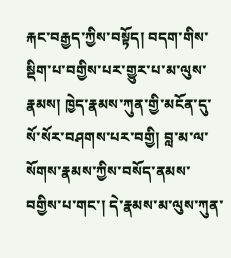རྐང་བརྒྱད་ཀྱིས་བསྟོད། བདག་གིས་སྡིག་པ་བགྱིས་པར་གྱུར་པ་མ་ལུས་རྣམས། ཁྱེད་རྣམས་ཀུན་གྱི་མངོན་དུ་སོ་སོར་བཤགས་པར་བགྱི། བླ་མ་ལ་སོགས་རྣམས་ཀྱིས་བསོད་ནམས་བགྱིས་པ་གང་། དེ་རྣམས་མ་ལུས་ཀུན་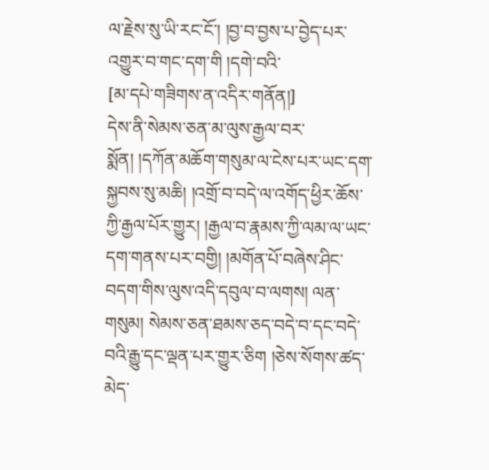ལ་རྗེས་སུ་ཡི་རང་ངོ་། །བྱ་བ་བྱས་པ་བྱེད་པར་འགྱུར་བ་གང་དག་གི །དགེ་བའི་
[མ་དཔེ་གཟིགས་ན་འདིར་གནོན།]
དེས་ནི་སེམས་ཅན་མ་ལུས་རྒྱལ་བར་སྨོན། །དཀོན་མཆོག་གསུམ་ལ་ངེས་པར་ཡང་དག་སྐྱབས་སུ་མཆི། །འགྲོ་བ་བདེ་ལ་འགོད་ཕྱིར་ཆོས་ཀྱི་རྒྱལ་པོར་གྱུར། །རྒྱལ་བ་རྣམས་ཀྱི་ལམ་ལ་ཡང་དག་གནས་པར་བགྱི། །མགོན་པོ་བཞེས་ཤིང་བདག་གིས་ལུས་འདི་དབུལ་བ་ལགས། ལན་གསུམ། སེམས་ཅན་ཐམས་ཅད་བདེ་བ་དང་བདེ་བའི་རྒྱུ་དང་ལྡན་པར་གྱུར་ཅིག །ཅེས་སོགས་ཚད་མེད་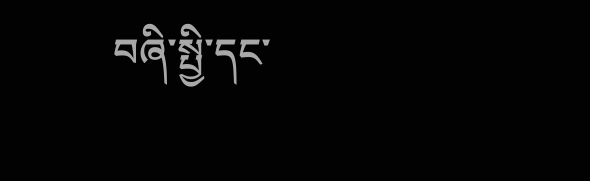བཞི་སྤྱི་དང་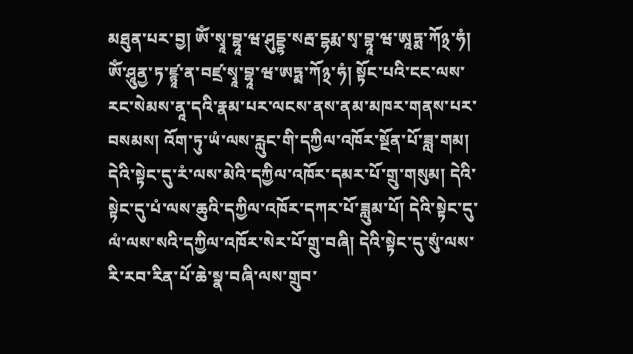མཐུན་པར་བྱ། ཨོཾ་སྭཱ་བྷཱ་ཝ་ཤུདྡྷ་སརྦ་དྷརྨ་སྭ་བྷཱ་ཝ་ཨཱཏྨ་ཀོ྅་ཧཾ། ཨོཾ་ཤཱུནྱ་ཏ་ཛྙཱ་ན་བཛྲ་སྭཱ་བྷཱ་ཝ་ཨཏྨ་ཀོ྅་ཧཾ། སྟོང་པའི་ངང་ལས་རང་སེམས་ནཱ་དའི་རྣམ་པར་ལངས་ནས་ནམ་མཁར་གནས་པར་བསམས། འོག་ཏུ་ཡཾ་ལས་རླུང་གི་དཀྱིལ་འཁོར་སྔོན་པོ་ཟླ་གམ། དེའི་སྟེང་དུ་རཾ་ལས་མེའི་དཀྱིལ་འཁོར་དམར་པོ་གྲུ་གསུམ། དེའི་སྟེང་དུ་པཾ་ལས་ཆུའི་དཀྱིལ་འཁོར་དཀར་པོ་ཟླུམ་པོ། དེའི་སྟེང་དུ་ལཾ་ལས་སའི་དཀྱིལ་འཁོར་སེར་པོ་གྲུ་བཞི། དེའི་སྟེང་དུ་སུཾ་ལས་རི་རབ་རིན་པོ་ཆེ་སྣ་བཞི་ལས་གྲུབ་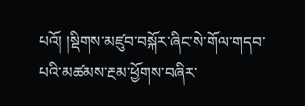པའོ། །སྡིགས་མཛུབ་བསྐོར་ཞིང་སེ་གོལ་གདབ་པའི་མཚམས་རྔམ་ཕྱོགས་བཞིར་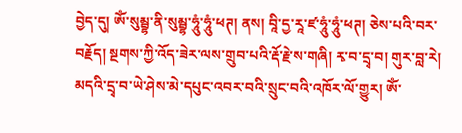བྱེད་དུ། ཨོཾ་སུམྦྷ་ནི་སུམྦྷ་ཧཱུཾ་ཧཱུཾ་ཕཊ། ནས། བཱི་དྱ་རཱ་ཛ་ཧཱུཾ་ཧཱུཾ་ཕཊ། ཅེས་པའི་བར་བརྗོད། སྔགས་ཀྱི་འོད་ཟེར་ལས་གྲུབ་པའི་རྡོ་རྗེ་ས་གཞི། རྭ་བ་དྲྭ་བ། གུར་བླ་རེ། མདའི་དྲྭ་བ་ཡེ་ཤེས་མེ་དཔུང་འབར་བའི་སྲུང་བའི་འཁོར་ལོ་གྱུར། ཨོཾ་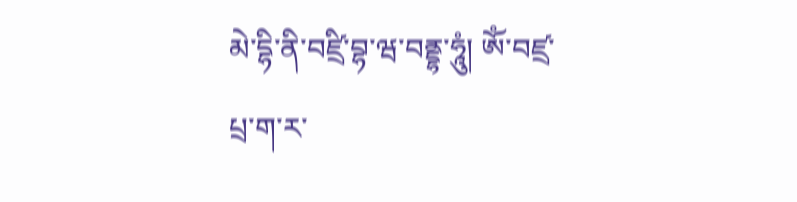མེ་དྷི་ནི་བཛྲི་བྷ་ཝ་བནྡྷ་ཧཱུཾ། ཨོཾ་བཛྲ་པྲ་ག་ར་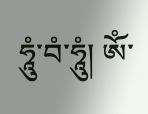ཧཱུཾ་བཾ་ཧཱུཾ། ཨོཾ་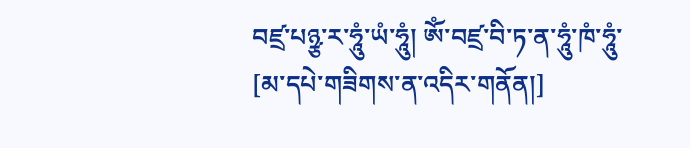བཛྲ་པཉྩ་ར་ཧཱུཾ་ཡཾ་ཧཱུཾ། ཨོཾ་བཛྲ་བི་ཏ་ན་ཧཱུཾ་ཁཾ་ཧཱུཾ་
[མ་དཔེ་གཟིགས་ན་འདིར་གནོན།]